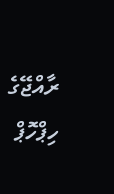ރާއްޖޭގެ ހިޕްހޮޕް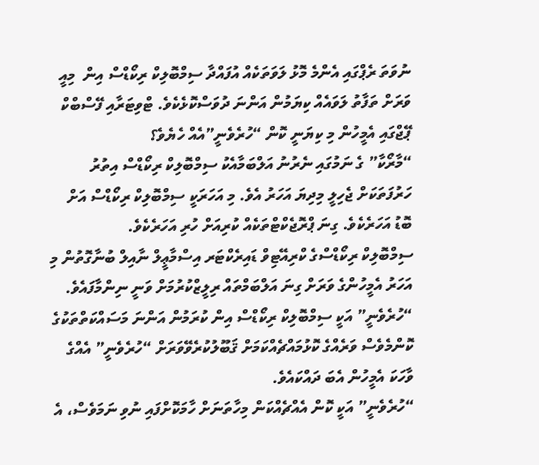ނުވަތަ ރެޕްގައި އެންމެ މޮޅު ލަވަތަކެއް އުފައްދާ ސިމްބޮލިކް ރިކޯޑްސް އިން  މިއީ ވަރަށް ތަފާތު ލަވައެއް ކިޔަމުން އަންނަ ދުވަސްކޮޅެކެވެ. ޓްވިޓަރާއި ފޭސްބްކް ޕޭޖްގައި އެމީހުން މި ކިޔަނީ ކޮން “ހުރެވެނީ”އެއް ހެޔެވެ؟
“މާރޯކާ” ގެ ނަމުގައި ނެރުނު އަލްބަމާއެކު ސިމްބޮލިކް ރިކޯޑްސް އިތުރު ހަރުފަތަކަށް ޖެހިލީ މިދިޔަ އަހަރު އެވެ. މި އަހަރަކީ ސިމްބޮލިކް ރިކޯޑްސް އަށް ބޮޑު އަހަރެކެވެ. ގިނަ ޕްރޮޖެކްޓްތަކެއް ކުރިއަށް ހުރި އަހަރެކެވެ.
ސިމްބޮލިކް ރިކޯޑްސްގެ ކްރިއޭޓިވް ޑައިރެކްޓަރ އިސްމާޢީލް ނާއިލް ބުނާގޮތުން މި އަހަރު އެމީހުންގެ ވަރަށް ގިނަ އަލްބަމްތައް ރިލީޒްކުރުމަށް ވަނީ ނިންމާފައެވެ.
“ހުރެވެނީ” އަކީ ސިމްބޮލިކް ރިކޯޑްސް އިން ކުރަމުން އަންނަ މަސައްކަތްތަކުގެ ކޮންމެވެސް ވަރެއްގެ ކޮޅުމައްޗެއްކަމަށް ޤަބޫލުކުރެވޭވަރަށް “ހުރެވެނީ” އެއްގެ ވާހަކަ އެމީހުން އެބަ ދައްކައެވެ.
“ހުރެވެނީ” އަކީ ކޮން އެއްޗެއްކަން މިހާތަނަށް ހާމަކޮށްފައި ނުވި ނަމަވެސް، އެ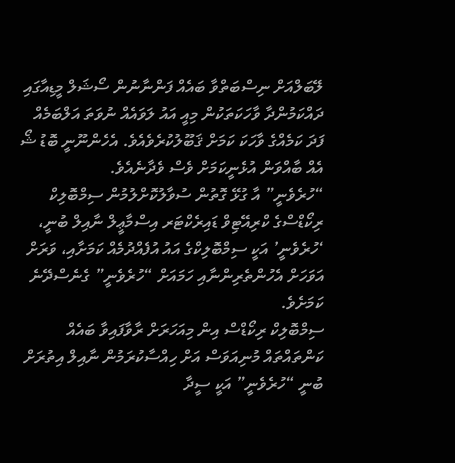ލޭބަލްއަށް ނިސްބަތްވާ ބައެއް ފަންނާނުން ސޯޝަލް މީޑިއާގައި ދައްކަމުންދާ ވާހަކަތަކުން މިއީ އައު ލަވައެއް ނުވަތަ އަލްބަމެއް ފަދަ ކަމެއްގެ ވާހަކަ ކަމަށް ޤަބޫލުކުރެވެއެވެ. އެހެންނޫނީ ބޮޑު ޝޯ އެއް ބާއްވަން އުޅެނީކަމަށް ވެސް ވެދާނެއެވެ.
“ހުރެވެނީ” އާ ގުޅޭ ގޮތުން ސުވާލުކޮށްލުމުން ސިމްބޮލިކް ރިކޯޑްސްގެ ކްރިއޭޓިވް ޑައިރެކްޓަރ އިސްމާޢީލް ނާއިލް ބުނީ، ‘ހުރެވެނީ’ އަކީ ސިމްބޮލިކްގެ އައު އުފެއްދުމެއް ކަމަށާއި، ވަރަށް އަވަހަށް އެހުންތެރިންނާއި ހަމައަށް “ހުރެވެނީ” ގެނެސްދޭނެ ކަމަށެވެ.
ސިމްބޮލިކް ރިކޯޑްސް އިން މިއަހަރަށް ރާވާފައިވާ ބައެއް ކަންތައްތައް މުނިއަވަސް އަށް ހިއްސާކުރަމުން ނާއިލް އިތުރަށް ބުނީ “ހުރެވެނީ” އަކީ ސީދާ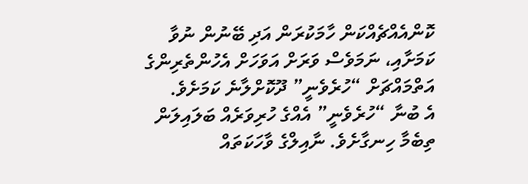ކޮންއެއްޗެއްކަން ހާމަކުރަން އަދި ބޭނުން ނުވާ ކަމަށާއި، ނަމަވެސް ވަރަށް އަވަހަށް އެހުންތެރިންގެ އަތްމައްޗަށް “ހުރެވެނީ” ދޫކޮށްލާނެ ކަމަށެވެ.
އެ ބުނާ “ހުރެވެނީ” އެއްގެ ހުރިވަރެއް ބަލައިލަން ތިބެމާ ހިނގާށެވެ. ނާއިލްގެ ވާހަކަތައް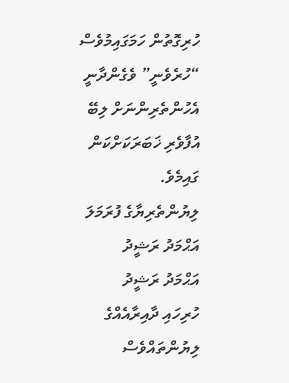ހުރިގޮތުން ހަމަގައިމުވެސް “ހުރެވެނީ” ވެގެންދާނީ އެހުންތެރިންނަށް ލިބޭ އުފާވެރި ޚަބަރަކަށްކަން ގައިމެވެ.
ލިޔުންތެރިޔާގެ ފުރަމަލަ
އަޙްމަދު ރަޝީދު
އަޙްމަދު ރަޝީދު
ހުރިހައި ދާއިރާއެއްގެ ލިޔުންތައްވެސް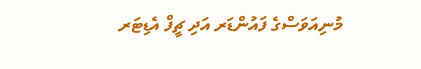މުނިއަވަސްގެ ފައުންޑަރ އަދި ޗީފް އެޑިޓަރ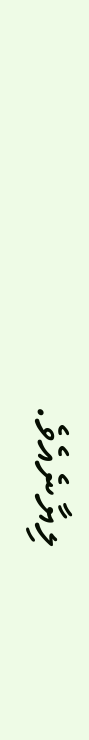ލިޔާނެއެވެ.